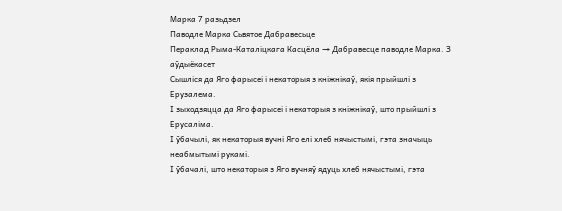Марка 7 разьдзел
Паводле Марка Сьвятое Дабравесьце
Пераклад Рыма-Каталіцкага Касцёла → Дабравесце паводле Марка. З аўдыёкасет
Сышліся да Яго фарысеі і некаторыя з кніжнікаў, якія прыйшлі з Ерузалема.
І зыходзяцца да Яго фарысеі і некаторыя з кніжнікаў, што прыйшлі з Ерусаліма.
І ўбачылі, як некаторыя вучні Яго елі хлеб нячыстымі, гэта значыць неабмытымі рукамі.
І ўбачалі, што некаторыя з Яго вучняў ядуць хлеб нячыстымі, гэта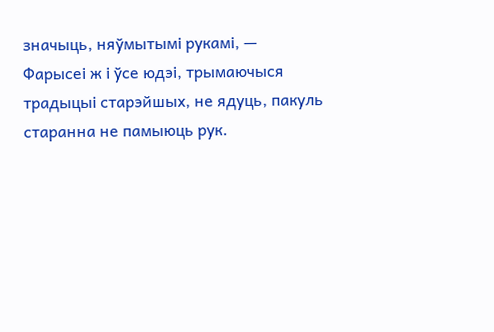значыць, няўмытымі рукамі, —
Фарысеі ж і ўсе юдэі, трымаючыся традыцыі старэйшых, не ядуць, пакуль старанна не памыюць рук.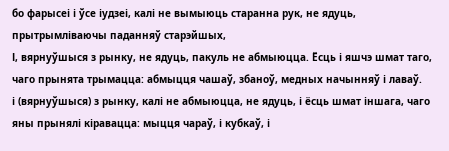бо фарысеі і ўсе іудзеі, калі не вымыюць старанна рук, не ядуць, прытрымліваючы паданняў старэйшых,
І, вярнуўшыся з рынку, не ядуць, пакуль не абмыюцца. Ёсць і яшчэ шмат таго, чаго прынята трымацца: абмыцця чашаў, збаноў, медных начынняў і лаваў.
і (вярнуўшыся) з рынку, калі не абмыюцца, не ядуць, і ёсць шмат іншага, чаго яны прынялі кіравацца: мыцця чараў, і кубкаў, і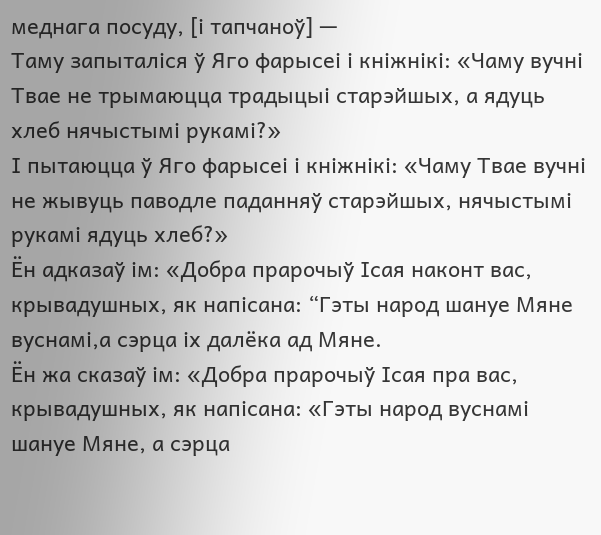меднага посуду, [і тапчаноў] —
Таму запыталіся ў Яго фарысеі і кніжнікі: «Чаму вучні Твае не трымаюцца традыцыі старэйшых, а ядуць хлеб нячыстымі рукамі?»
І пытаюцца ў Яго фарысеі і кніжнікі: «Чаму Твае вучні не жывуць паводле паданняў старэйшых, нячыстымі рукамі ядуць хлеб?»
Ён адказаў ім: «Добра прарочыў Ісая наконт вас, крывадушных, як напісана: “Гэты народ шануе Мяне вуснамі,а сэрца іх далёка ад Мяне.
Ён жа сказаў ім: «Добра прарочыў Ісая пра вас, крывадушных, як напісана: «Гэты народ вуснамі шануе Мяне, а сэрца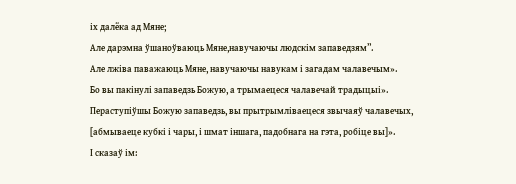іх далёка ад Мяне;
Але дарэмна ўшаноўваюць Мяне,навучаючы людскім запаведзям”.
Але лжіва паважаюць Мяне, навучаючы навукам і загадам чалавечым».
Бо вы пакінулі запаведзь Божую, а трымаецеся чалавечай традыцыі».
Пераступіўшы Божую запаведзь, вы прытрымліваецеся звычаяў чалавечых, [абмываеце кубкі і чары, і шмат іншага, падобнага на гэта, робіце вы]».
І сказаў ім: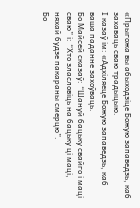«Прыгожа вы абыходзіце Божую запаведзь, каб захаваць сваю традыцыю.
І казаў ім: «Адхіляеце Божую запаведзь, каб ваша паданне захоўваць.
Бо Майсей сказаў: “Шануй бацьку свайго і маці сваю” і: “Хто зласловіць на бацьку ці маці, няхай будзе пакараны смерцю”.
Бо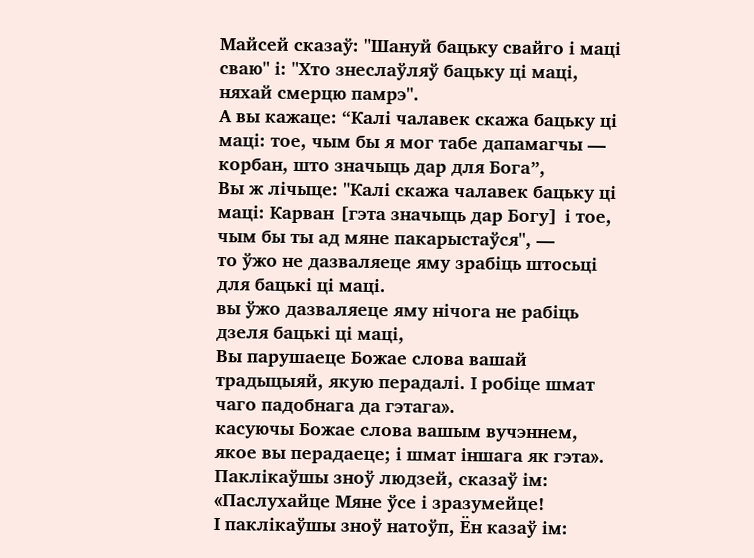Майсей сказаў: "Шануй бацьку свайго і маці сваю" і: "Хто знеслаўляў бацьку ці маці, няхай смерцю памрэ".
А вы кажаце: “Калі чалавек скажа бацьку ці маці: тое, чым бы я мог табе дапамагчы — корбан, што значыць дар для Бога”,
Вы ж лічыце: "Калі скажа чалавек бацьку ці маці: Карван [гэта значыць дар Богу] і тое, чым бы ты ад мяне пакарыстаўся", —
то ўжо не дазваляеце яму зрабіць штосьці для бацькі ці маці.
вы ўжо дазваляеце яму нічога не рабіць дзеля бацькі ці маці,
Вы парушаеце Божае слова вашай традыцыяй, якую перадалі. І робіце шмат чаго падобнага да гэтага».
касуючы Божае слова вашым вучэннем, якое вы перадаеце; і шмат іншага як гэта».
Паклікаўшы зноў людзей, сказаў ім: «Паслухайце Мяне ўсе і зразумейце!
І паклікаўшы зноў натоўп, Ён казаў ім: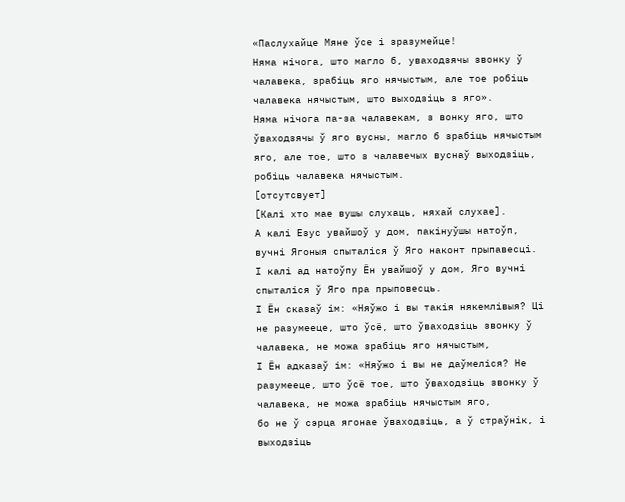«Паслухайце Мяне ўсе і зразумейце!
Няма нічога, што магло б, уваходзячы звонку ў чалавека, зрабіць яго нячыстым, але тое робіць чалавека нячыстым, што выходзіць з яго».
Няма нічога па-за чалавекам, з вонку яго, што ўваходзячы ў яго вусны, магло б зрабіць нячыстым яго, але тое, што з чалавечых вуснаў выходзіць, робіць чалавека нячыстым.
[отсутсвует]
[Калі хто мае вушы слухаць, няхай слухае].
А калі Езус увайшоў у дом, пакінуўшы натоўп, вучні Ягоныя спыталіся ў Яго наконт прыпавесці.
І калі ад натоўпу Ён увайшоў у дом, Яго вучні спыталіся ў Яго пра прыповесць.
І Ён сказаў ім: «Няўжо і вы такія някемлівыя? Ці не разумееце, што ўсё, што ўваходзіць звонку ў чалавека, не можа зрабіць яго нячыстым,
І Ён адказаў ім: «Няўжо і вы не даўмеліся? Не разумееце, што ўсё тое, што ўваходзіць звонку ў чалавека, не можа зрабіць нячыстым яго,
бо не ў сэрца ягонае ўваходзіць, а ў страўнік, і выходзіць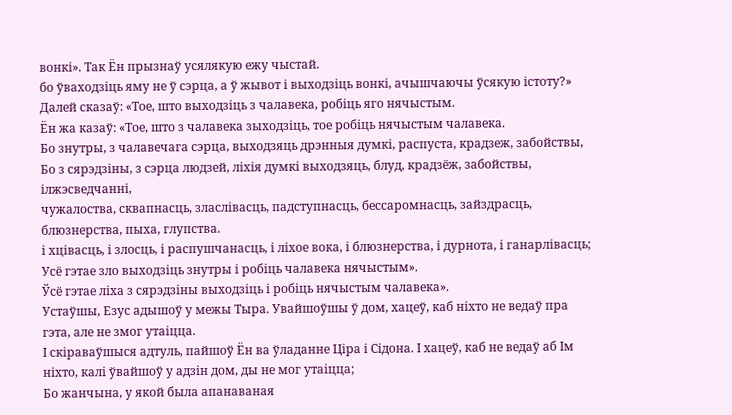вонкі». Так Ён прызнаў усялякую ежу чыстай.
бо ўваходзіць яму не ў сэрца, а ў жывот і выходзіць вонкі, ачышчаючы ўсякую істоту?»
Далей сказаў: «Тое, што выходзіць з чалавека, робіць яго нячыстым.
Ён жа казаў: «Тое, што з чалавека зыходзіць, тое робіць нячыстым чалавека.
Бо знутры, з чалавечага сэрца, выходзяць дрэнныя думкі, распуста, крадзеж, забойствы,
Бо з сярэдзіны, з сэрца людзей, ліхія думкі выходзяць, блуд, крадзёж, забойствы, ілжэсведчанні,
чужалоства, сквапнасць, зласлівасць, падступнасць, бессаромнасць, зайздрасць, блюзнерства, пыха, глупства.
і хцівасць, і злосць, і распушчанасць, і ліхое вока, і блюзнерства, і дурнота, і ганарлівасць;
Усё гэтае зло выходзіць знутры і робіць чалавека нячыстым».
Ўсё гэтае ліха з сярэдзіны выходзіць і робіць нячыстым чалавека».
Устаўшы, Езус адышоў у межы Тыра. Увайшоўшы ў дом, хацеў, каб ніхто не ведаў пра гэта, але не змог утаіцца.
І скіраваўшыся адтуль, пайшоў Ён ва ўладанне Ціра і Сідона. І хацеў, каб не ведаў аб Ім ніхто, калі ўвайшоў у адзін дом, ды не мог утаіцца;
Бо жанчына, у якой была апанаваная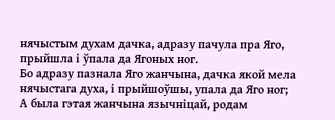нячыстым духам дачка, адразу пачула пра Яго, прыйшла і ўпала да Ягоных ног.
Бо адразу пазнала Яго жанчына, дачка якой мела нячыстага духа, і прыйшоўшы, упала да Яго ног;
А была гэтая жанчына язычніцай, родам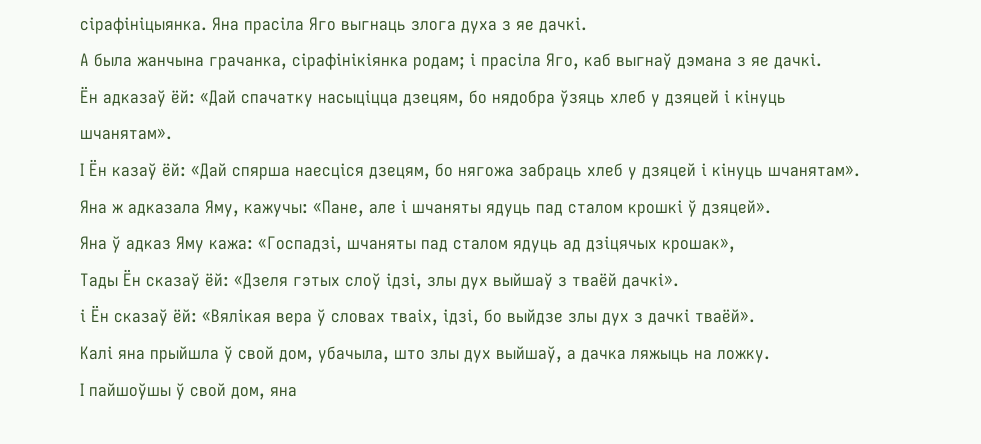сірафініцыянка. Яна прасіла Яго выгнаць злога духа з яе дачкі.
А была жанчына грачанка, сірафінікіянка родам; і прасіла Яго, каб выгнаў дэмана з яе дачкі.
Ён адказаў ёй: «Дай спачатку насыціцца дзецям, бо нядобра ўзяць хлеб у дзяцей і кінуць шчанятам».
І Ён казаў ёй: «Дай спярша наесціся дзецям, бо нягожа забраць хлеб у дзяцей і кінуць шчанятам».
Яна ж адказала Яму, кажучы: «Пане, але і шчаняты ядуць пад сталом крошкі ў дзяцей».
Яна ў адказ Яму кажа: «Госпадзі, шчаняты пад сталом ядуць ад дзіцячых крошак»,
Тады Ён сказаў ёй: «Дзеля гэтых слоў ідзі, злы дух выйшаў з тваёй дачкі».
і Ён сказаў ёй: «Вялікая вера ў словах тваіх, ідзі, бо выйдзе злы дух з дачкі тваёй».
Калі яна прыйшла ў свой дом, убачыла, што злы дух выйшаў, а дачка ляжыць на ложку.
І пайшоўшы ў свой дом, яна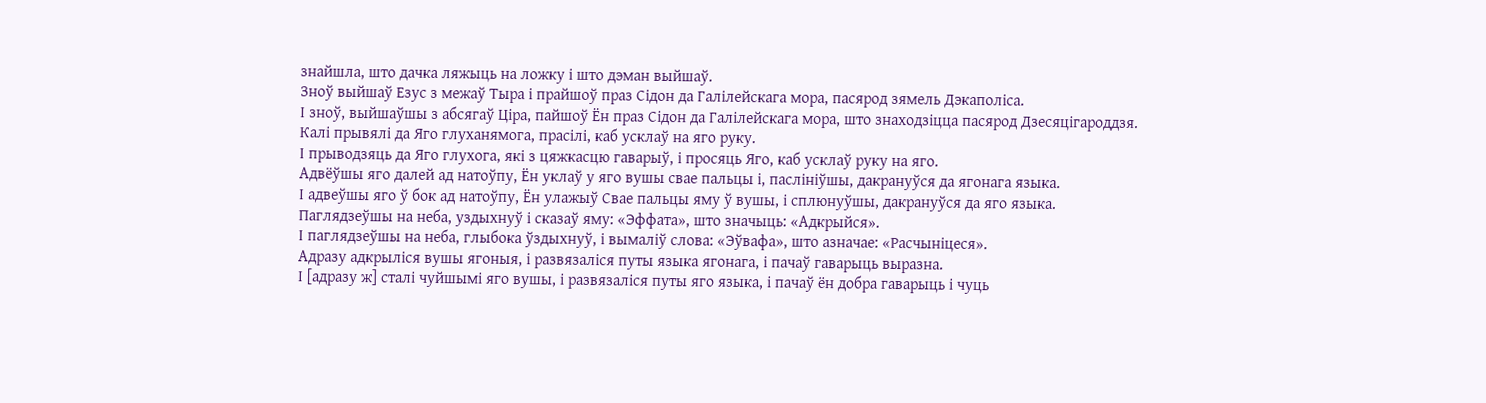знайшла, што дачка ляжыць на ложку і што дэман выйшаў.
Зноў выйшаў Езус з межаў Тыра і прайшоў праз Сідон да Галілейскага мора, пасярод зямель Дэкаполіса.
І зноў, выйшаўшы з абсягаў Ціра, пайшоў Ён праз Сідон да Галілейскага мора, што знаходзіцца пасярод Дзесяцігароддзя.
Калі прывялі да Яго глуханямога, прасілі, каб усклаў на яго руку.
І прыводзяць да Яго глухога, які з цяжкасцю гаварыў, і просяць Яго, каб усклаў руку на яго.
Адвёўшы яго далей ад натоўпу, Ён уклаў у яго вушы свае пальцы і, паслініўшы, дакрануўся да ягонага языка.
І адвеўшы яго ў бок ад натоўпу, Ён улажыў Свае пальцы яму ў вушы, і сплюнуўшы, дакрануўся да яго языка.
Паглядзеўшы на неба, уздыхнуў і сказаў яму: «Эффата», што значыць: «Адкрыйся».
І паглядзеўшы на неба, глыбока ўздыхнуў, і вымаліў слова: «Эўвафа», што азначае: «Расчыніцеся».
Адразу адкрыліся вушы ягоныя, і развязаліся путы языка ягонага, і пачаў гаварыць выразна.
І [адразу ж] сталі чуйшымі яго вушы, і развязаліся путы яго языка, і пачаў ён добра гаварыць і чуць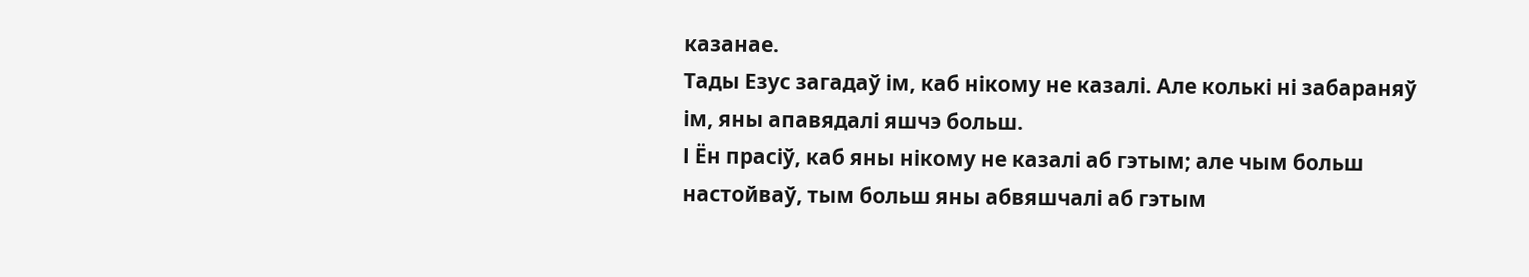казанае.
Тады Езус загадаў ім, каб нікому не казалі. Але колькі ні забараняў ім, яны апавядалі яшчэ больш.
І Ён прасіў, каб яны нікому не казалі аб гэтым; але чым больш настойваў, тым больш яны абвяшчалі аб гэтым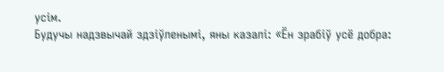усім.
Будучы надзвычай здзіўленымі, яны казалі: «Ён зрабіў усё добра: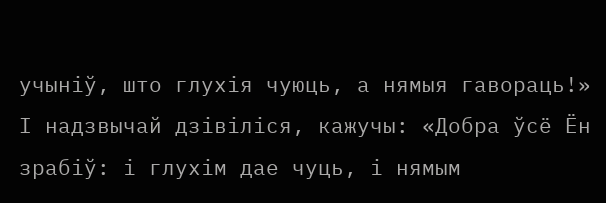учыніў, што глухія чуюць, а нямыя гавораць!»
І надзвычай дзівіліся, кажучы: «Добра ўсё Ён зрабіў: і глухім дае чуць, і нямым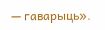— гаварыць».